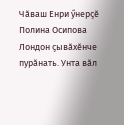Чӑваш Енри ӳнерҫӗ Полина Осипова Лондон ҫывӑхӗнче пурӑнать. Унта вӑл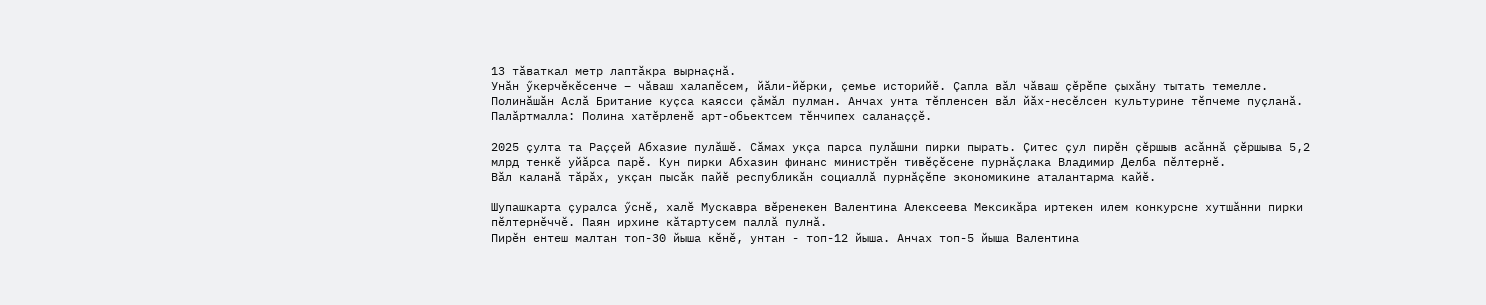13 тӑваткал метр лаптӑкра вырнаҫнӑ.
Унӑн ӳкерчӗкӗсенче – чӑваш халапӗсем, йӑли-йӗрки, ҫемье историйӗ. Ҫапла вӑл чӑваш ҫӗрӗпе ҫыхӑну тытать темелле.
Полинӑшӑн Аслӑ Британие куҫса каясси ҫӑмӑл пулман. Анчах унта тӗпленсен вӑл йӑх-несӗлсен культурине тӗпчеме пуҫланӑ.
Палӑртмалла: Полина хатӗрленӗ арт-обьектсем тӗнчипех саланаҫҫӗ.

2025 ҫулта та Раҫҫей Абхазие пулӑшӗ. Сӑмах укҫа парса пулӑшни пирки пырать. Ҫитес ҫул пирӗн ҫӗршыв асӑннӑ ҫӗршыва 5,2 млрд тенкӗ уйӑрса парӗ. Кун пирки Абхазин финанс министрӗн тивӗҫӗсене пурнӑҫлака Владимир Делба пӗлтернӗ.
Вӑл каланӑ тӑрӑх, укҫан пысӑк пайӗ республикӑн социаллӑ пурнӑҫӗпе экономикине аталантарма кайӗ.

Шупашкарта ҫуралса ӳснӗ, халӗ Мускавра вӗренекен Валентина Алексеева Мексикӑра иртекен илем конкурсне хутшӑнни пирки пӗлтернӗччӗ. Паян ирхине кӑтартусем паллӑ пулнӑ.
Пирӗн ентеш малтан топ-30 йыша кӗнӗ, унтан - топ-12 йыша. Анчах топ-5 йыша Валентина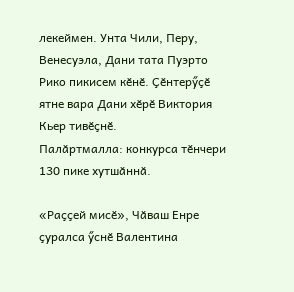лекеймен. Унта Чили, Перу, Венесуэла, Дани тата Пуэрто Рико пикисем кӗнӗ. Ҫӗнтерӳҫӗ ятне вара Дани хӗрӗ Виктория Кьер тивӗҫнӗ.
Палӑртмалла: конкурса тӗнчери 130 пике хутшӑннӑ.

«Раҫҫей мисӗ», Чӑваш Енре ҫуралса ӳснӗ Валентина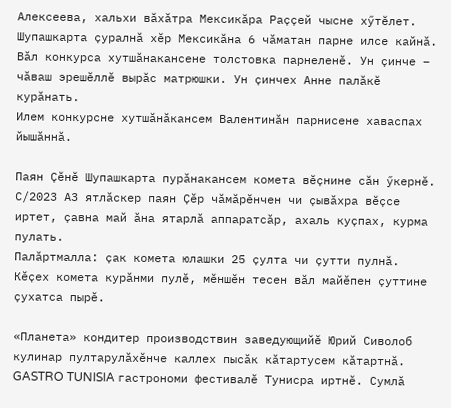Алексеева, хальхи вӑхӑтра Мексикӑра Раҫҫей чысне хӳтӗлет.
Шупашкарта ҫуралнӑ хӗр Мексикӑна 6 чӑматан парне илсе кайнӑ. Вӑл конкурса хутшӑнакансене толстовка парнеленӗ. Ун ҫинче – чӑваш эрешӗллӗ вырӑс матрюшки. Ун ҫинчех Анне палӑкӗ курӑнать.
Илем конкурсне хутшӑнӑкансем Валентинӑн парнисене хаваспах йышӑннӑ.

Паян Ҫӗнӗ Шупашкарта пурӑнакансем комета вӗҫнине сӑн ӳкернӗ. С/2023 А3 ятлӑскер паян Ҫӗр чӑмӑрӗнчен чи ҫывӑхра вӗҫсе иртет, ҫавна май ӑна ятарлӑ аппаратсӑр, ахаль куҫпах, курма пулать.
Палӑртмалла: ҫак комета юлашки 25 ҫулта чи ҫутти пулнӑ. Кӗҫех комета курӑнми пулӗ, мӗншӗн тесен вӑл майӗпен ҫуттине ҫухатса пырӗ.

«Планета» кондитер производствин заведующийӗ Юрий Сиволоб кулинар пултарулӑхӗнче каллех пысӑк кӑтартусем кӑтартнӑ. GASTRO TUNISIA гастрономи фестивалӗ Тунисра иртнӗ. Сумлӑ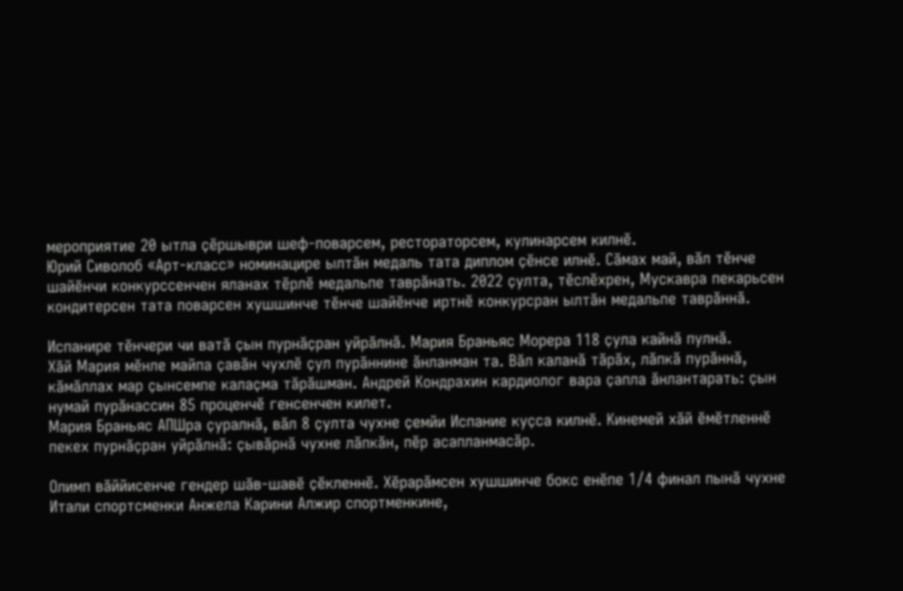мероприятие 20 ытла ҫӗршыври шеф-поварсем, рестораторсем, кулинарсем килнӗ.
Юрий Сиволоб «Арт-класс» номинацире ылтӑн медаль тата диплом ҫӗнсе илнӗ. Сӑмах май, вӑл тӗнче шайӗнчи конкурссенчен яланах тӗрлӗ медальпе таврӑнать. 2022 ҫулта, тӗслӗхрен, Мускавра пекарьсен кондитерсен тата поварсен хушшинче тӗнче шайӗнче иртнӗ конкурсран ылтӑн медальпе таврӑннӑ.

Испанире тӗнчери чи ватӑ ҫын пурнӑҫран уйрӑлнӑ. Мария Браньяс Морера 118 ҫула кайнӑ пулнӑ.
Хӑй Мария мӗнле майпа ҫавӑн чухлӗ ҫул пурӑннине ӑнланман та. Вӑл каланӑ тӑрӑх, лӑпкӑ пурӑннӑ, кӑмӑллах мар ҫынсемпе калаҫма тӑрӑшман. Андрей Кондрахин кардиолог вара ҫапла ӑнлантарать: ҫын нумай пурӑнассин 85 проценчӗ генсенчен килет.
Мария Браньяс АПШра ҫуралнӑ, вӑл 8 ҫулта чухне ҫемйи Испание куҫса килнӗ. Кинемей хӑй ӗмӗтленнӗ пекех пурнӑҫран уйрӑлнӑ: ҫывӑрнӑ чухне лӑпкӑн, пӗр асапланмасӑр.

Олимп вӑййисенче гендер шӑв-шавӗ ҫӗкленнӗ. Хӗрарӑмсен хушшинче бокс енӗпе 1/4 финал пынӑ чухне Итали спортсменки Анжела Карини Алжир спортменкине,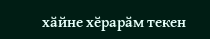хӑйне хӗрарӑм текен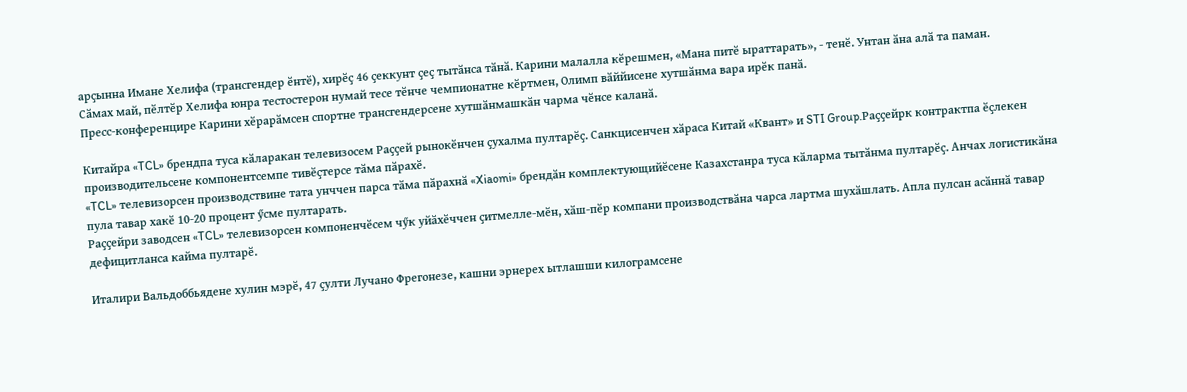арҫынна Имане Хелифа (трансгендер ӗнтӗ), хирӗҫ 46 ҫеккунт ҫеҫ тытӑнса тӑнӑ. Карини малалла кӗрешмен, «Мана питӗ ыраттарать», - тенӗ. Унтан ӑна алӑ та паман.
Сӑмах май, пӗлтӗр Хелифа юнра тестостерон нумай тесе тӗнче чемпионатне кӗртмен, Олимп вӑййисене хутшӑнма вара ирӗк панӑ.
Пресс-конференцире Карини хӗрарӑмсен спортне трансгендерсене хутшӑнмашкӑн чарма чӗнсе каланӑ.

Китайра «TCL» брендпа туса кӑларакан телевизосем Раҫҫей рынокӗнчен ҫухалма пултарӗҫ. Санкцисенчен хӑраса Китай «Квант» и STI Group.Раҫҫейрк контрактпа ӗҫлекен производительсене компонентсемпе тивӗҫтерсе тӑма пӑрахӗ.
«TCL» телевизорсен производствине тата унччен парса тӑма пӑрахнӑ «Xiaomi» брендӑн комплектующийӗсене Казахстанра туса кӑларма тытӑнма пултарӗҫ. Анчах логистикӑна пула тавар хакӗ 10-20 процент ӳсме пултарать.
Раҫҫейри заводсен «TCL» телевизорсен компоненчӗсем чӳк уйӑхӗччен ҫитмелле-мӗн, хӑш-пӗр компани производствӑна чарса лартма шухӑшлать. Апла пулсан асӑннӑ тавар дефицитланса кайма пултарӗ.

Италири Вальдоббьядене хулин мэрӗ, 47 ҫулти Лучано Фрегонезе, кашни эрнерех ытлашши килограмсене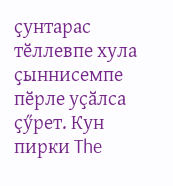ҫунтарас тӗллевпе хула ҫыннисемпе пӗрле уҫӑлса ҫӳрет. Кун пирки The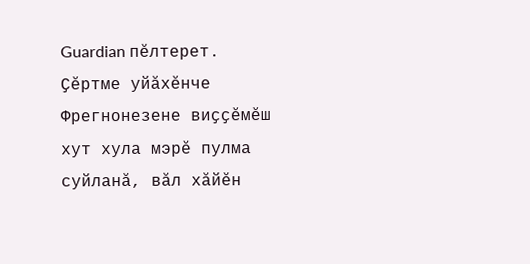Guardian пӗлтерет.
Ҫӗртме уйӑхӗнче Фрегнонезене виҫҫӗмӗш хут хула мэрӗ пулма суйланӑ, вӑл хӑйӗн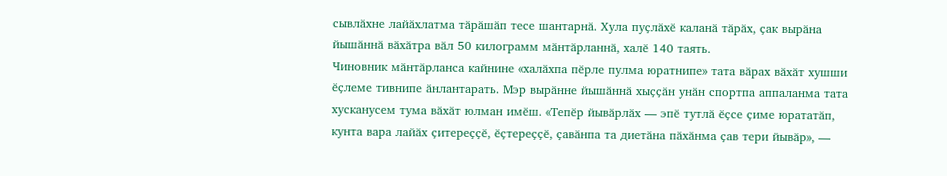сывлӑхне лайӑхлатма тӑрӑшӑп тесе шантарнӑ. Хула пуҫлӑхӗ каланӑ тӑрӑх, ҫак вырӑна йышӑннӑ вӑхӑтра вӑл 50 килограмм мӑнтӑрланнӑ, халӗ 140 таять.
Чиновник мӑнтӑрланса кайнине «халӑхпа пӗрле пулма юратнипе» тата вӑрах вӑхӑт хушши ӗҫлеме тивнипе ӑнлантарать. Мэр вырӑнне йышӑннӑ хыҫҫӑн унӑн спортпа аппаланма тата хусканусем тума вӑхӑт юлман имӗш. «Тепӗр йывӑрлӑх — эпӗ тутлӑ ӗҫсе ҫиме юрататӑп, кунта вара лайӑх ҫитереҫҫӗ, ӗҫтереҫҫӗ, ҫавӑнпа та диетӑна пӑхӑнма ҫав тери йывӑр», —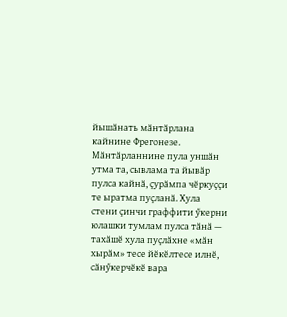йышӑнать мӑнтӑрлана кайнине Фрегонезе.
Мӑнтӑрланнине пула уншӑн утма та, сывлама та йывӑр пулса кайнӑ, ҫурӑмпа чӗркуҫҫи те ыратма пуҫланӑ. Хула стени ҫинчи граффити ӳкерни юлашки тумлам пулса тӑнӑ — тахӑшӗ хула пуҫлӑхне «мӑн хырӑм» тесе йӗкӗлтесе илнӗ, сӑнӳкерчӗкӗ вара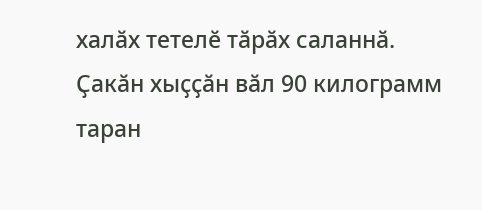халӑх тетелӗ тӑрӑх саланнӑ.
Ҫакӑн хыҫҫӑн вӑл 90 килограмм таран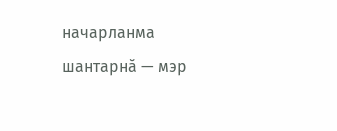начарланма шантарнӑ — мэр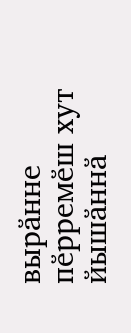вырӑнне пӗрремӗш хут йышӑннӑ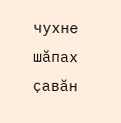чухне шӑпах ҫавӑн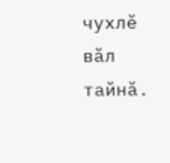чухлӗ вӑл тайнӑ.